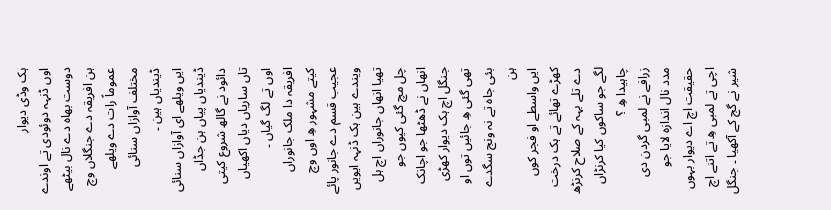ہک وڈی دیوار
اوں ڈنہہ دوئودی تے اوندے دوست بھاہ دے نال بیٹھے ہن افریقہ دے جنگلاں وچ عموماً رات دے ویلھے مختلف آوازاں سنائی ڈیندیاں ہین ۔
ایں ویلھے ای آوازاں سنائی ڈیندیاں پیاں ہن جڈاں دائود نے گالھ شروع کیتی تاں ساریاں دیاں اکھیاں اوں تے لگ گیاں ۔
افریقہ دا ملک جانوراں کیتے مشہور ھِ اوں وچ عجیب قسم دے جانور پائے ویندے ہین ہک ڈنہہ ایویں تھیا انھاں جانوراں اچ ہل چل مچ گئی کیوں جو انھاں نے ڈھٹھا جو اچانک جنگل اچ ہک دیوار کھڑی تھی گئی ھِ جائیں توں او بئی جاہ تے نہ ونج سگدے ہن
ایں واسطے او فجر کوں کھڑے تھائے تے ہک درخت دے تلے بہہ کے صلاح کرنڑھ لگے جو ساکوں کیا کرنڑاں چاہیدا ھِ ؟
زرافے نے لمبی گردن دی مدد نال اندازہ لایا جو حقیقت اچ اے دیوار بہوں اچی تے لمبی ھِ تے اتنے اچ شیر نے گج کے آکھیا ۔ جنگل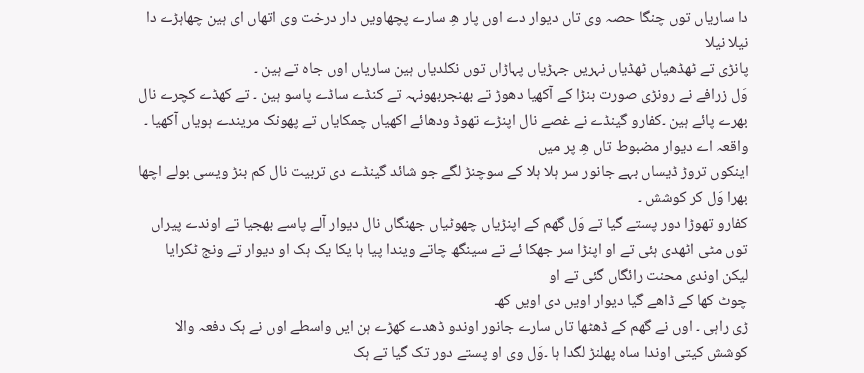دا ساریاں توں چنگا حصہ وی تاں دیوار دے اوں پار ھِ سارے پچھاویں دار درخت وی اتھاں ای ہین چھاہڑے دا نیلا نیلا
پانڑی تے ٹھڈھیاں ٹھڈیاں نہریں جہڑیاں پہاڑاں توں نکلدیاں ہین ساریاں اوں جاہ تے ہین ۔
وَل زرافے نے رونڑی صورت بنڑا کے آکھیا دھوڑ تے بھنجربھونہہ تے کنڈے ساڈے پاسو ہین ۔ تے کھڈے کچرے نال بھرے پائے ہین ۔کفارو گینڈے نے غصے نال اپنڑے تھوڈ ودھائے اکھیاں چمکایاں تے پھونک مریندے ہویاں آکھیا ۔ واقعہ اے دیوار مضبوط تاں ھِ پر میں
اینکوں تروڑ ڈیساں بہے جانور سر ہلا ہلا کے سوچنڑ لگے جو شائد گینڈے دی تربیت نال کم بنڑ ویسی بولے اچھا بھرا وَل کر کوشش ۔
کفارو تھوڑا دور پستے گیا تے وَل گھم کے اپنڑیاں چھوٹیاں جھنگاں نال دیوار آلے پاسے بھجیا تے اوندے پیراں توں مٹی اٹھدی ہئی تے او اپنڑا سر جھکا ئے تے سینگھ چاتے ویندا پیا ہا یکا یک ہک او دیوار تے ونج ٹکرایا لیکن اوندی محنت رائگاں گئی تے او
چوٹ کھا کے ڈاھے گیا دیوار اویں دی اویں کھـ
ڑی راہی ۔ اوں نے گھم کے ڈھٹھا تاں سارے جانور اوندو ڈھدے کھڑے ہن ایں واسطے اوں نے ہک دفعہ والا کوشش کیتی اوندا ساہ پھلنڑ لگدا ہا ۔وَل وی او پستے دور تک گیا تے ہک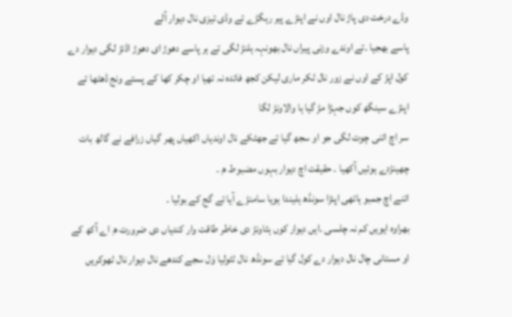وڈے درخت دی پاڑ نال اوں نے اپنڑے پیر رہگڑے تے وڈی تیزی نال دیوار آلے
پاسے بھجیا ۔تے اوندے وزنی پیراں نال بھونہہ ہلنڑ لگی تے ہر پاسے دھوڑ ای دھوڑ اڈنڑ لگی دیوار دے کول اپڑ کے اوں نے زور نال ٹکر ماری لیکن کجھ فائدہ نہ تھیا او چکر کھا کے پستے ونج ڈھٹھا تے اپنڑے سینگھ کوں جہڑا مڑ گیا ہا والاونڑ لگا
سر اچ اتنی چوت لگی جو او سجھ گیا تے جھٹکے نال اوندیاں اکھیاں پھر گیاں زرافے نے گالھ بات چھینڑدے ہوئیں آکھیا ۔ حقیقت اچ دیوار بہوں مضبوط ھِ ۔
اتنے اچ جمبو ہاتھی اپنڑا سونڈھ ہلیندا ہویا سامنڑے آیا تے گج کے بولیا ۔
بھراوہ ایویں کم نہ چلسی ۔ایں دیوار کوں ہٹاونڑ دی خاطر طاقت وار کندیاں دی ضرورت ھِ اے آکھ کے او مستانی چال نال دیوار دے کول گیا تے سونڈھ نال ٹٹولیا وَل سجے کندھے نال دیوار نال ٹھوکریں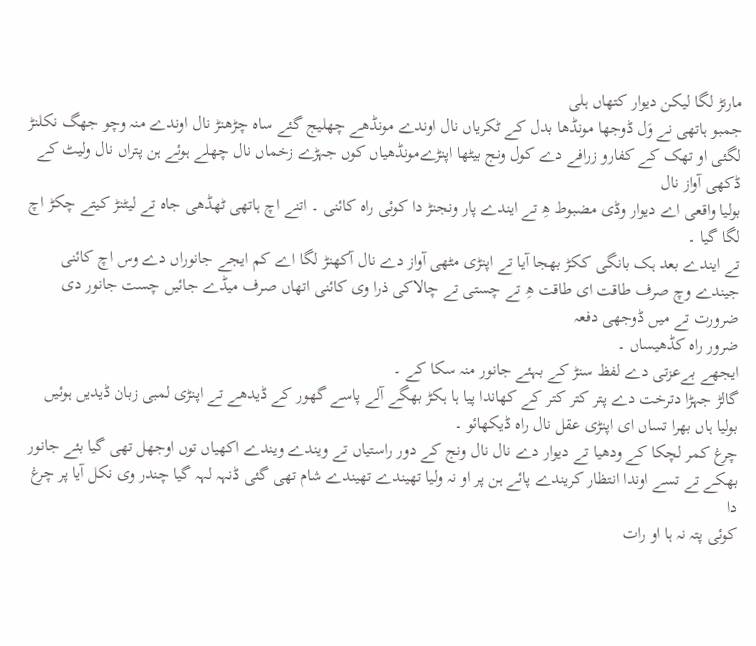مارنڑ لگا لیکن دیوار کتھاں ہلی
جمبو ہاتھی نے وَل ڈوجھا مونڈھا بدل کے ٹکریاں نال اوندے مونڈھے چھلیج گئے ساہ چڑھنڑ نال اوندے منہ وچو جھگ نکلنڑ لگئی او تھک کے کفارو زرافے دے کول ونج بیٹھا اپنڑےمونڈھیاں کوں جہڑے زخماں نال چھلے ہوئے ہن پتراں نال ولیٹ کے ڈکھی آواز نال
بولیا واقعی اے دیوار وڈی مضبوط ھِ تے ایندے پار ونجنڑ دا کوئی راہ کائنی ۔ اتنے اچ ہاتھی ٹھڈھی جاہ تے لیٹنڑ کیتے چکڑ اچ لگا گیا ۔
تے ایندے بعد ہک بانگی ککڑ بھجا آیا تے اپنڑی مٹھی آواز دے نال آکھنڑ لگا اے کم ایجے جانوراں دے وس اچ کائنی جیندے وچ صرف طاقت ای طاقت ھِ تے چستی تے چالاکی ذرا وی کائنی اتھاں صرف میڈے جائیں چست جانور دی ضرورت تے میں ڈوجھی دفعہ
ضرور راہ کڈھیساں ۔
ایجھے بےعزتی دے لفظ سنڑ کے بہئے جانور منہ سکا کے ۔
گالڑ جہڑا دترخت دے پتر کتر کتر کے کھاندا پیا ہا ہکڑ بھگے آلے پاسے گھور کے ڈیدھے تے اپنڑی لمبی زبان ڈیدیں ہوئیں بولیا ہاں بھرا تساں ای اپنڑی عقل نال راہ ڈیکھائو ۔
چرغ کمر لچکا کے ودھیا تے دیوار دے نال نال ونج کے دور راستیاں تے ویندے ویندے اکھیاں توں اوجھل تھی گیا بئے جانور بھکے تے تسے اوندا انتظار کریندے پائے ہن پر او نہ ولیا تھیندے تھیندے شام تھی گئی ڈنہہ لہہ گیا چندر وی نکل آیا پر چرغ دا
کوئی پتہ نہ ہا او رات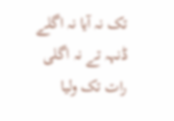تک نہ آیا نہ اگلے ڈنہہ تے نہ اگلی رات تک ولیا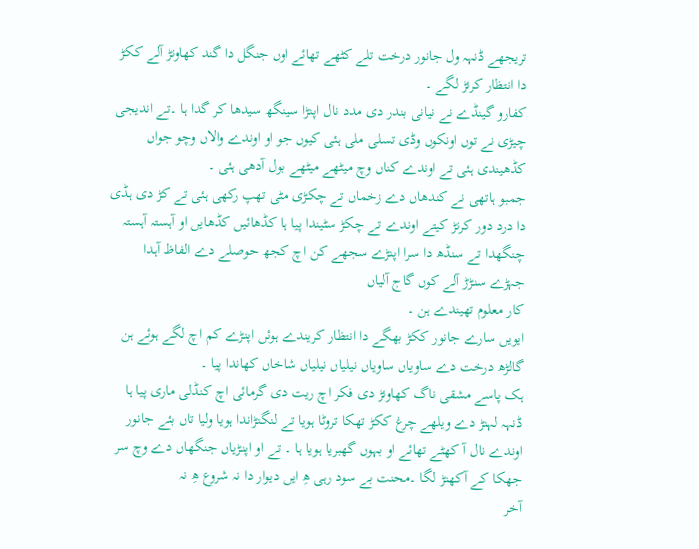تریجھے ڈنہہ ول جانور درخت تلے کٹھے تھائے اوں جنگل دا گند کھاونڑ آلے ککڑ دا انتظار کرنڑ لگے ۔
کفارو گینڈے نے نیانی بندر دی مدد نال اپنڑا سینگھ سیدھا کر گدا ہا ۔تے اندیجی چیڑی نے توں اونکوں وڈی تسلی ملی ہئی کیوں جو او اوندے والاں وچو جواں کڈھیندی ہئی تے اوندے کناں وچ میٹھے میٹھے بول آدھی ہئی ۔
جمبو ہاتھی نے کندھاں دے زخماں تے چکڑی مٹی تھپ رکھی ہئی تے کڑ دی ہڈی دا درد دور کرنڑ کیتے اوندے تے چکڑ سٹیندا پیا ہا کڈھائیں کڈھایں او آہستہ آہستہ چنگھدا تے سنڈھ دا سرا اپنڑے سجھے کن اچ کجھ حوصلے دے الفاظ آہدا جہڑے سنڑڑ آلے کوں گاج آلیاں
کار معلوم تھیندے ہن ۔
ایویں سارے جانور ککڑ بھگے دا انتظار کریندے ہوئں اپنڑے کم اچ لگے ہوئے ہن گالڑھ درخت دے ساویاں ساویاں نیلیاں نیلیاں شاخاں کھاندا پیا ۔
ہک پاسے مشقی ناگ کھاونڑ دی فکر اچ ریت دی گرمائی اچ کنڈلی ماری پیا ہا
ڈنہہ لہنڑ دے ویلھے چرغ ککڑ تھکا تروٹا ہویا تے لنگنڑاندا ہویا ولیا تاں بئے جانور اوندے نال آ کھٹے تھائے او بہوں گھبریا ہویا ہا ۔ تے او اپنڑیاں جنگھاں دے وچ سر جھکا کے آکھنڑ لگا ۔محنت بے سود رہی ھِ ایں دیوار دا نہ شروع ھِ نہ
آخر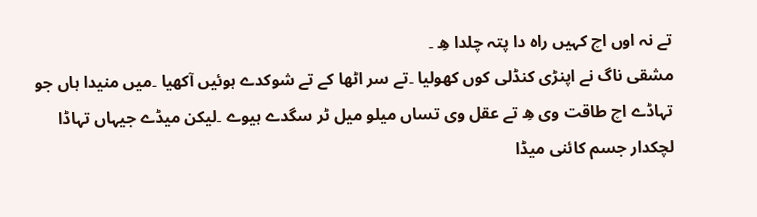تے نہ اوں اچ کہیں راہ دا پتہ چلدا ھِ ۔
مشقی ناگ نے اپنڑی کنڈلی کوں کھولیا ۔تے سر اٹھا کے تے شوکدے ہوئیں آکھیا ۔میں منیدا ہاں جو تہاڈے اچ طاقت وی ھِ تے عقل وی تساں میلو میل ٹر سگدے ہیوے ۔لیکن میڈے جیہاں تہاڈا لچکدار جسم کائنی میڈا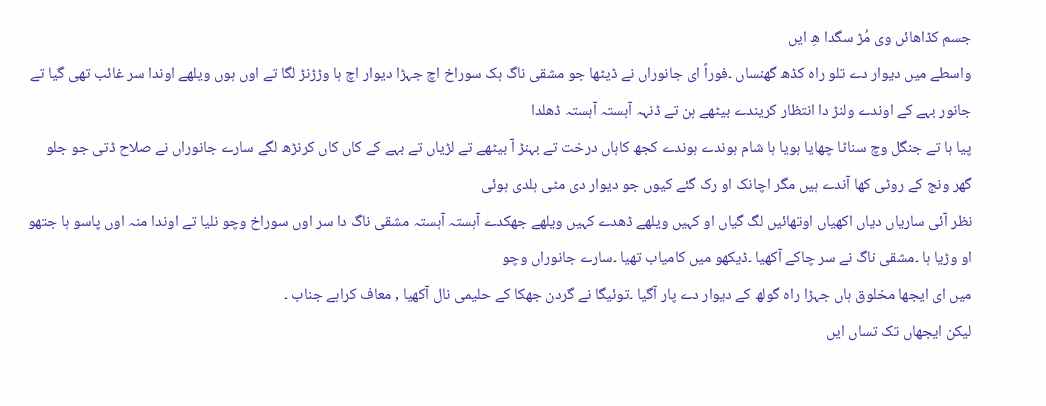جسم کڈاھائں وی مُڑ سگدا ھِ ایں
واسطے میں دیوار دے تلو راہ کڈھ گھنساں ۔فوراً ای جانوراں نے ڈیٹھا جو مشقی ناگ ہک سوراخ اچ جہڑا دیوار اچ ہا وڑڑنڑ لگا تے اوں ہوں ویلھے اوندا سر غائب تھی گیا تے جانور بہے کے اوندے ولنڑ دا انتظار کریندے بیٹھے ہن تے ڈنہہ آہستہ آہستہ ڈھلدا
پیا ہا تے جنگل وچ سناٹا چھایا ہویا ہا شام ہوندے ہوندے کجھ کاہاں درخت تے بہنڑ آ بیٹھے تے لڑیاں تے بہے کے کاں کاں کرنڑھ لگے سارے جانوراں نے صلاح ڈتی جو جلو گھر ونج کے روٹی کھا آندے ہیں مگر اچانک او رک گئے کیوں جو دیوار دی مٹی ہلدی ہوئی
نظر آئی ساریاں دیاں اکھیاں اوتھائیں لگ گیاں او کہیں ویلھے ڈھدے کہیں ویلھے جھکدے آہستہ آہستہ مشقی ناگ دا سر اوں سوراخ وچو نلیا تے اوندا منہ اوں پاسو ہا جتھو او وڑیا ہا ۔مشقی ناگ نے سر چاکے آکھیا ۔ڈیکھو میں کامیاب تھیا ۔سارے جانوراں وچو
میں ای ایجھا مخلوق ہاں جہڑا راہ گولھ کے دیوار دے پار آگیا ۔توئیگا نے گردن جھکا کے حلیمی نال آکھیا , معاف کراہے جناب ۔
لیکن ایجھاں تک تساں ایں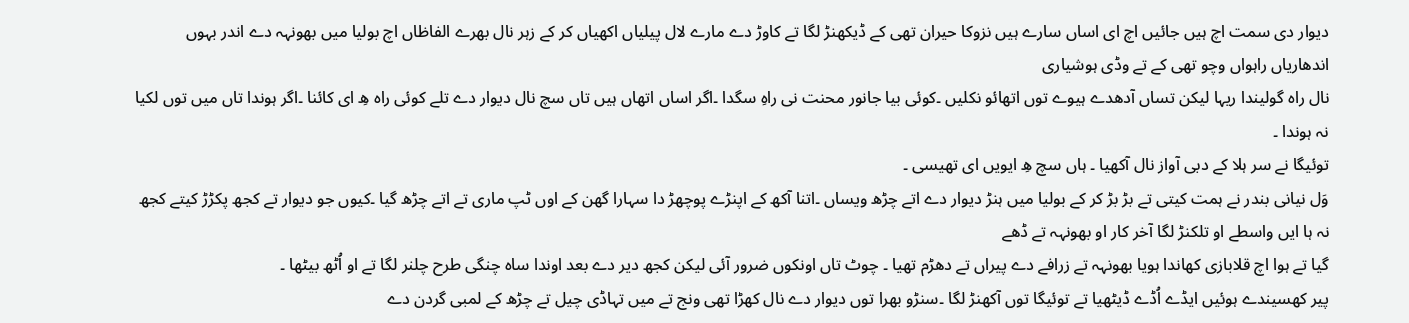دیوار دی سمت اچ ہیں جائیں اچ ای اساں سارے ہیں نزوکا حیران تھی کے ڈیکھنڑ لگا تے کاوڑ دے مارے لال پیلیاں اکھیاں کر کے زہر نال بھرے الفاظاں اچ بولیا میں بھونہہ دے اندر بہوں اندھاریاں راہواں وچو تھی کے تے وڈی ہوشیاری
نال راہ گولیندا ریہا لیکن تساں آدھدے ہیوے توں اتھائو نکلیں ۔کوئی بیا جانور محنت نی راہِ سگدا ۔اگر اساں اتھاں ہیں تاں سچ نال دیوار دے تلے کوئی راہ ھِ ای کائنا ۔اگر ہوندا تاں میں توں لکیا نہ ہوندا ۔
توئیگا نے سر ہلا کے دبی آواز نال آکھیا ۔ ہاں سچ ھِ ایویں ای تھیسی ۔
وَل نیانی بندر نے ہمت کیتی تے بڑ بڑ کر کے بولیا میں ہنڑ دیوار دے اتے چڑھ ویساں ۔اتنا آکھ کے اپنڑے پوچھڑ دا سہارا گھن کے اوں ٹپ ماری تے اتے چڑھ گیا ۔کیوں جو دیوار تے کجھ پکڑڑ کیتے کجھ نہ ہا ایں واسطے او تلکنڑ لگا آخر کار او بھونہہ تے ڈھے
گیا تے ہوا اچ قلابازی کھاندا ہویا بھونہہ تے زرافے دے پیراں تے دھڑم تھیا ۔ چوٹ تاں اونکوں ضرور آئی لیکن کجھ دیر دے بعد اوندا ساہ چنگی طرح چلنر لگا تے او اُٹھ بیٹھا ۔
پیر کھسیندے ہوئیں ایڈے اُڈے ڈیٹھیا تے توئیگا توں آکھنڑ لگا ۔سنڑو بھرا توں دیوار دے نال کھڑا تھی ونج تے میں تہاڈی چیل تے چڑھ کے لمبی گردن دے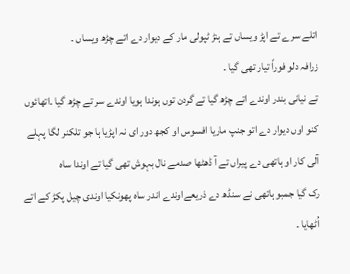اتلے سرے تے اپڑ ویساں تے ہنڑ ٹپولی مار کے دیوار دے اتے چڑھ ویساں ۔
زرافہ دلو فوراً تیار تھی گیا ۔
تے نیانی بندر اوندے اتے چڑھ گیا تے گردن توں ہوندا ہویا اوندے سر تے چڑھ گیا ۔اتھائوں کنو اوں دیوار دے اتو جنپ ماریا افسوس او کجھ دور ای نہ اپڑیا ہا جو تلکنر لگا پہلے آلی کار او ہاتھی دے پیراں تے آ ڈھٹھا صدمے نال بہوش تھی گیا تے اوندا ساہ
رک گیا جمبو ہاتھی نے سنڈھ دے ذریعےاوندے اندر ساہ پھونکیا اوندی چیل پکڑ کے اتے اُٹھایا ۔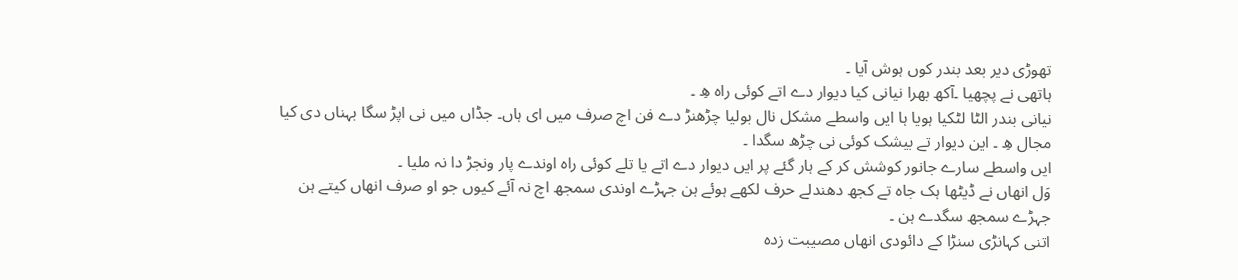تھوڑی دیر بعد بندر کوں ہوش آیا ۔
ہاتھی نے پچھیا ۔آکھ بھرا نیانی کیا دیوار دے اتے کوئی راہ ھِ ۔
نیانی بندر الٹا لٹکیا ہویا ہا ایں واسطے مشکل نال بولیا چڑھنڑ دے فن اچ صرف میں ای ہاں۔ جڈاں میں نی اپڑ سگا بہناں دی کیا مجال ھِ ۔ این دیوار تے بیشک کوئی نی چڑھ سگدا ۔
ایں واسطے سارے جانور کوشش کر کے ہار گئے پر ایں دیوار دے اتے یا تلے کوئی راہ اوندے پار ونجڑ دا نہ ملیا ۔
وَل انھاں نے ڈیٹھا ہک جاہ تے کجھ دھندلے حرف لکھے ہوئے ہن جہڑے اوندی سمجھ اچ نہ آئے کیوں جو او صرف انھاں کیتے ہن جہڑے سمجھ سگدے ہن ۔
اتنی کہانڑی سنڑا کے دائودی انھاں مصیبت زدہ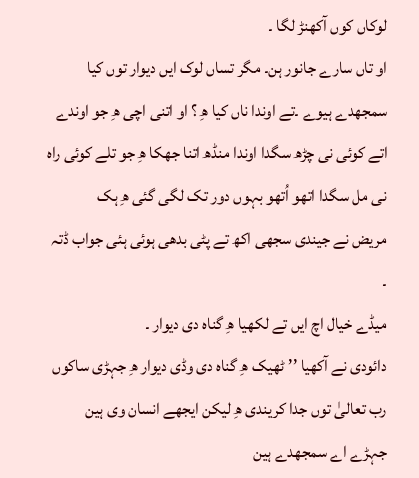لوکاں کوں آکھنڑ لگا ۔
او تاں سارے جانور ہن۔ مگر تساں لوک ایں دیوار توں کیا سمجھدے ہیوے ۔تے اوندا ناں کیا ھِ ؟ او اتنی اچی ھِ جو اوندے اتے کوئی نی چڑھ سگدا اوندا منڈھ اتنا جھکا ھِ جو تلے کوئی راہ نی مل سگدا اتھو اُتھو بہوں دور تک لگی گئی ھِ ہک
مریض نے جیندی سجھی اکھ تے پٹی بدھی ہوئی ہئی جواب ڈتہ ۔
میڈے خیال اچ ایں تے لکھیا ھِ گناہ دی دیوار ۔
دائودی نے آکھیا ’’ ٹھیک ھِ گناہ دی وڈی دیوار ھِ جہڑی ساکوں رب تعالیٰ توں جدا کریندی ھِ لیکن ایجھے انسان وی ہین جہڑے اے سمجھدے ہین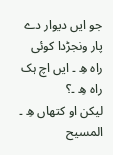جو ایں دیوار دے پار ونجڑدا کوئی راہ ھِ ۔ ایں اچ ہک راہ ھِ ۔؟
لیکن او کتھاں ھِ ۔ المسیح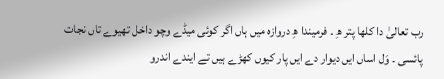رب تعالیٰ دا کلھا پتر ھِ ۔ فرمیندا ھِ دروازہ میں ہاں اگر کوئی میڈے وچو داخل تھیوے تاں نجات پائسی ۔ وَل اساں ایں دیوار دے ایں پار کیوں کھڑے ہیں تے ایندے اندرو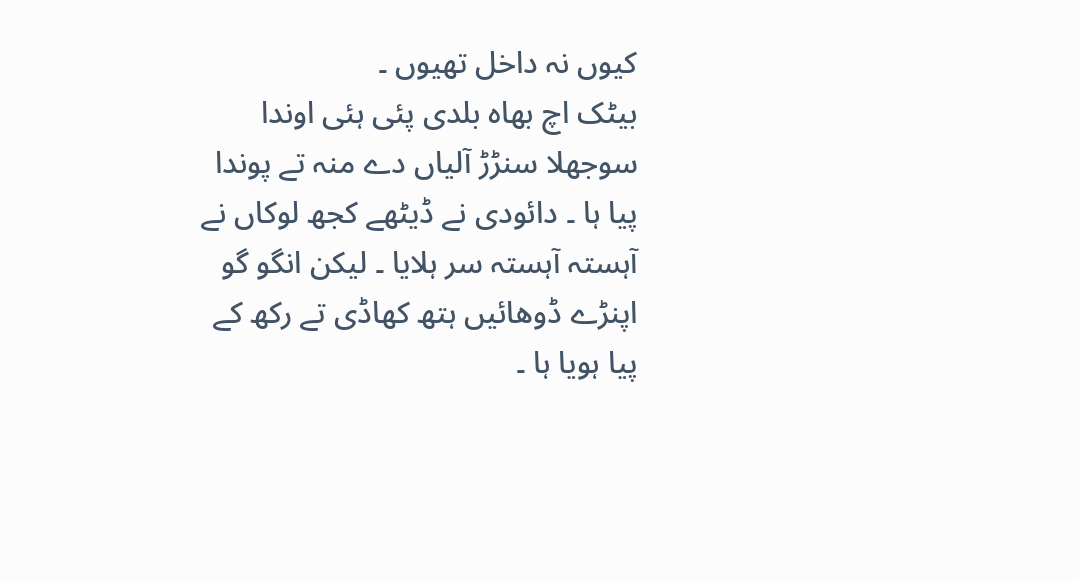کیوں نہ داخل تھیوں ۔
بیٹک اچ بھاہ بلدی پئی ہئی اوندا سوجھلا سنڑڑ آلیاں دے منہ تے پوندا پیا ہا ۔ دائودی نے ڈیٹھے کجھ لوکاں نے آہستہ آہستہ سر ہلایا ۔ لیکن انگو گو اپنڑے ڈوھائیں ہتھ کھاڈی تے رکھ کے پیا ہویا ہا ۔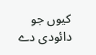کیوں جو دائودی دے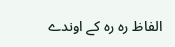الفاظ رہ رہ کے اوندے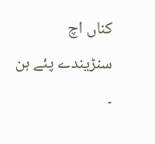کناں اچ
سنڑیندے پئے ہن ۔